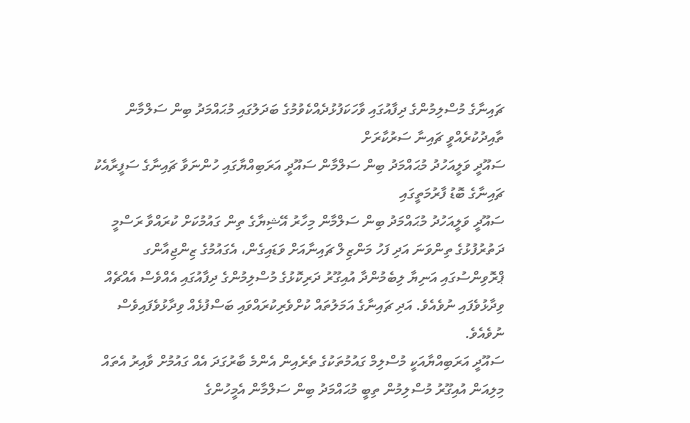ޗައިނާގެ މުސްލިމުންގެ ދިފާއުގައި ވާހަކަފުޅުދެއްކެވުމުގެ ބަދަލުގައި މުޙައްމަދު ބިން ސަލްމާން ތާއިދުކުރެއްވީ ޗައިނާ ސަރުކާރަށް
ސައޫދީ ވަލީއަހުދު މުޙައްމަދު ބިން ސަލްމާން ސައޫދީ އަރަބިއްޔާގައި ހުންނަވާ ޗައިނާގެ ސަފީރާއެކު ޗައިނާގެ ބޮޑު ފާރުމަތީގައި
ސައޫދީ ވަލީއަހުދު މުޙައްމަދު ބިން ސަލްމާން މިހާރު އޭޝިޔާގެ ތިން ގައުމުކަށް ކުރައްވާ ރަސްމީ ދަތުރުފުޅުގެ ތިންވަނަ އަދި ފަހު މަންޒިލް ޗައިނާއަށް ވަޑައިގެން، އެގައުމުގެ ޒިންޖިއާންގ ޕްރޮވިންސުގައި އަނިޔާ ލިބެމުންދާ އުއިގޫރު ދަރިކޮޅުގެ މުސްލިމުންގެ ދިފާއުގައި އެއްވެސް އެއްޗެއް ވިދާޅުވެފައި ނުވެއެވެ. އަދި ޗައިނާގެ އަމަލުތައް ކުށްވެރިކުރައްވައި ބަސްފުޅެއް ވިދާޅުވެފައިވެސް ނުވެއެވެ.
ސައޫދީ އަރަބިއްޔާއަކީ މުސްލިމް ގައުމުތަކުގެ ތެރެއިން އެންމެ ބާރުގަދަ އެއް ގައުމުށް ވާއިރު އެތައް މިލިއަން އުއިގޫރު މުސްލިމުން ތިބީ މުޙައްމަދު ބިން ސަލްމާން އެމީހުންގެ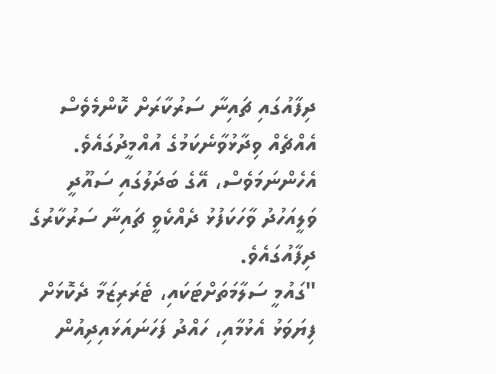ދިފާއުގައި ޗައިނާ ސަރުކާރަށް ކޮންމެވެސް އެއްޗެއް ވިދާޅުވާނެކަމުގެ އުއްމީދުގައެވެ. އެހެންނަމަވެސް، އޭގެ ބަދަލުގައި ސައޫދީ ވަލީއަހުދު ވާހަކަފުޅު ދެއްކެވީ ޗައިނާ ސަރުކާރުގެ ދިފާއުގައެވެ.
"ގައުމީ ސަލާމަތަށްޓަކައި، ޓެރަރިޒަމާ ދެކޮޅަށް ފިޔަވަޅު އެޅުމާއި، ހައްދު ފަހަނައަޅައިދިއުން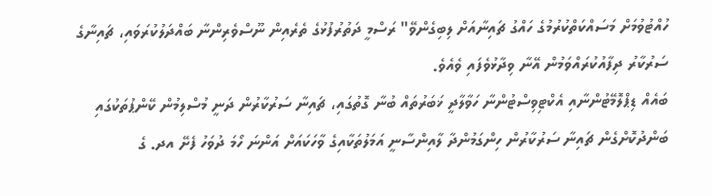ހުއްޓުވުމަށް މަސައްކަތްކުރުމުގެ ހައްގު ޗައިނާއަށް ލިބިގެންވޭ" ރަސްމީ ދަތުރުފުޅުގެ ތެރެއިން ނޫސްވެރިންނާ ބައްދަލުކުރަވައި، ޗައިނާގެ ސަރުކާރު ދިފާއުކުރައްވަމުން އޭނާ ވިދާޅުވެފައި ވެއެވެ.
ބައެއް ޑިޕްލޮމޭޓުންނާއި އެކްޓިވިސްޓުންނާ ހަވާލާދީ ޚަބަރުތައް ބުނާ ގޮތުގައި، ޗައިނާ ސަރުކާރުން ދަނީ މުސްލިމުން ކޭންޕުތަކުގައި ބަންދުކޮށްގެން ޗައިނާ ސަރުކާރުން ހިންގަމުންދާ ލާއިންސާނީ އަމަލުތަކާއިގެ ވާހަކައަށް އަންނަ ހޯމަ ދުވަހު ފެށޭ އދ. ގެ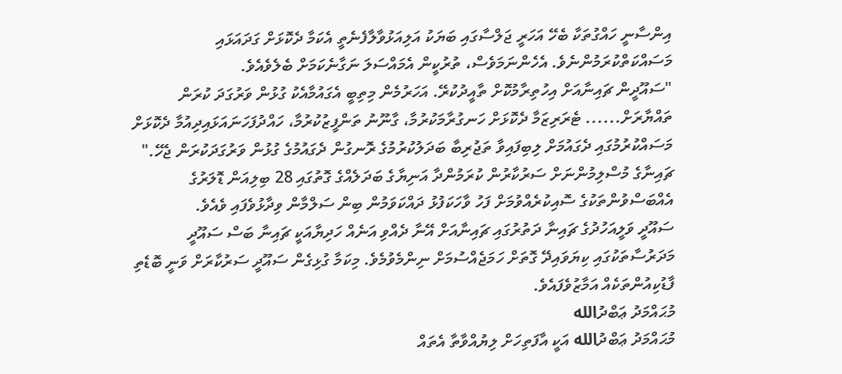އިންސާނީ ހައްގުތަކާ ބެހޭ އަހަރީ ޖަލްސާގައި ބަޔަކު އަލިއަޅުވާލާފެނެތީ އެކަމާ ދެކޮޅަށް ގަދައަޅައި މަސައްކަތްކުރަމުންނެވެ. އެހެންނަމަވެސް، ތުރުކީން އެމައްސަލަ ނަގާނެކަމަށް ބެލެވެއެވެ.
"ސައޫދީން ޗައިނާއަށް އިހުތިރާމުކޮށް ތާއީދުކުރޭ. އަހަރުމެން މިތިބީ އެގައުމާއެކު ގުޅުން ވަރުގަދަ ކުރަން ތައްޔާރަށް...... ޓެރަރިޒަމާ ދެކޮޅަށް ހަނގުރާމަކުރުމާ، ގާނޫނު ތަންފީޒުކުރުމާ، ހައްދުފަހަނައަޅައިދިއުމާ ދެކޮޅަށް މަސައްކުރުމުގައި ދެގައުމަށް ލިބިފައިވާ ތަޖުރިބާ ބަދަލުކުރުމުގެ ރޮނގުން ދެގައުމުގެ ގުޅުން ވަރުގަދަކުރަން ޖެހޭ." ޗައިނާގެ މުސްލިމުންނަށް ސަރުކާރުން ކުރަމުންދާ އަނިޔާގެ ބަދަލެއްގެ ގޮތުގައި 28 ބިލިއަން ޑޮލަރުގެ އެއްބަސްވުންތަކުގެ ސޮއިކުރެއްވުމަށް ފަހު ވާހަކަފުޅު ދައްކަވަމުން ބިން ސަލްމާން ވިދާޅުވެފައި ވެއެވެ.
ސައޫދީ ވަލީއަހުދުގެ ޗައިނާ ދަތުރުގައި ޗައިނާއަށް އޭނާ ދެއްވި އަނެއް ހަދިޔާއަކީ ޗައިނާ ބަސް ސައޫދީ މަދަރުސާތަކުގައި ކިޔަވައިދޭ ގޮތަށް ހަމަޖެއްސުމަށް ނިންމެވުމެވެ. މިކަމާ ގުޅިގެން ސައޫދީ ސަރުކާރަށް ވަނީ ބޮޑެތި ފާޑުކިއުންތަކެއް އަމާޒުވެފައެވެ.
މުޙައްމަދު ޢަބްދުالله
މުޙައްމަދު ޢަބްދުالله އަކީ އާފަތިހަށް ލިޔުއްވާތާ އެތައް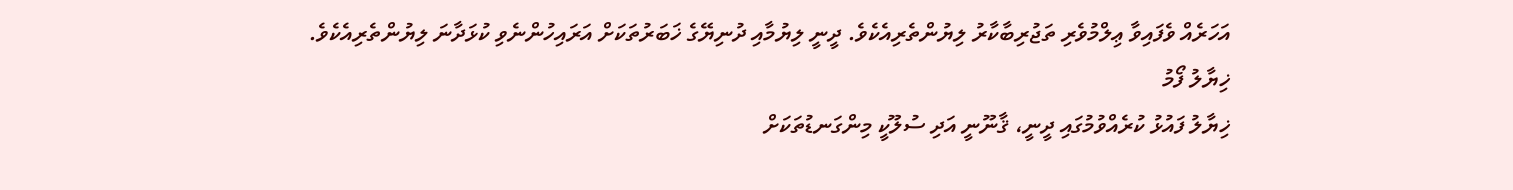އަހަރެއް ވެފައިވާ ޢިލްމުވެރި ތަޖުރިބާކާރު ލިޔުންތެރިއެކެވެ. ދީނީ ލިޔުމާއި ދުނިޔޭގެ ޚަބަރުތަކަށް އަރައިހުންނެވި ކުޅަދާނަ ލިޔުންތެރިއެކެވެ.
ޚިޔާލު ފޯމު
ޚިޔާލު ފައުޅު ކުރެއްވުމުގައި ދީނީ، ޤާނޫނީ އަދި ސުލޫކީ މިންގަނޑުތަކަށް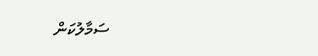ސަމާލުކަން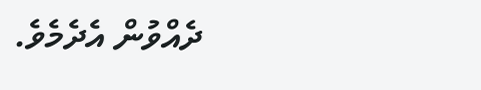ދެއްވުން އެދެމެވެ.